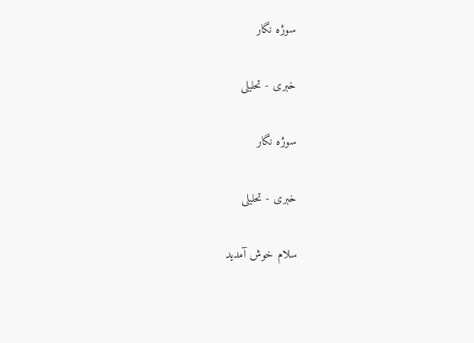سوژه نگار

خبری - تحلیلی

سوژه نگار

خبری - تحلیلی

سلام خوش آمدید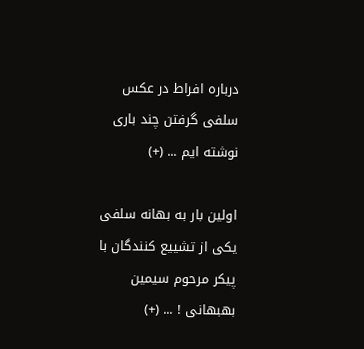درباره افراط در عکس سلفی گرفتن چند باری نوشته ایم ... (+)

اولین بار به بهانه سلفی یکی از تشییع کنندگان با پیکر مرحوم سیمین بهبهانی ! ... (+)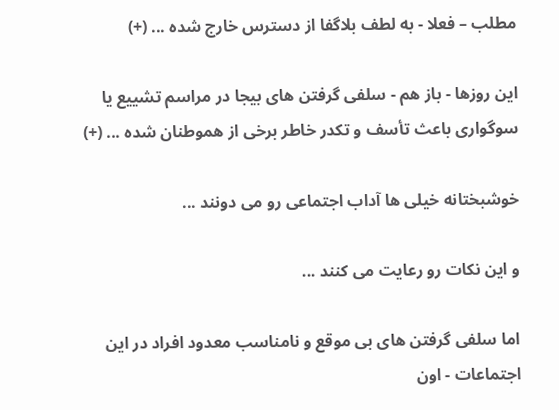مطلب – فعلا - به لطف بلاگفا از دسترس خارج شده ... (+)

این روزها - باز هم - سلفی گرفتن های بیجا در مراسم تشییع یا سوگواری باعث تأسف و تکدر خاطر برخی از هموطنان شده ... (+)

خوشبختانه خیلی ها آداب اجتماعی رو می دونند ...

و این نکات رو رعایت می کنند ...

اما سلفی گرفتن های بی موقع و نامناسب معدود افراد در این اجتماعات - اون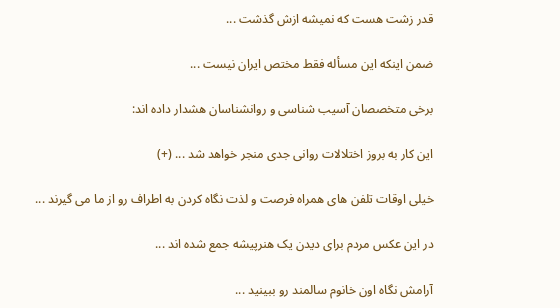قدر زشت هست که نمیشه ازش گذشت ...

ضمن اینکه این مسأله فقط مختص ایران نیست ...

برخی متخصصان آسیب ‌شناسی و روانشناسان هشدار داده اند:

این کار به بروز اختلالات روانی جدی منجر خواهد شد ... (+)

خیلی اوقات تلفن های همراه فرصت و لذت نگاه کردن به اطراف رو از ما می گیرند ...

در این عکس مردم برای دیدن یک هنرپیشه جمع شده اند ...

آرامش نگاه اون خانوم سالمند رو ببینید ...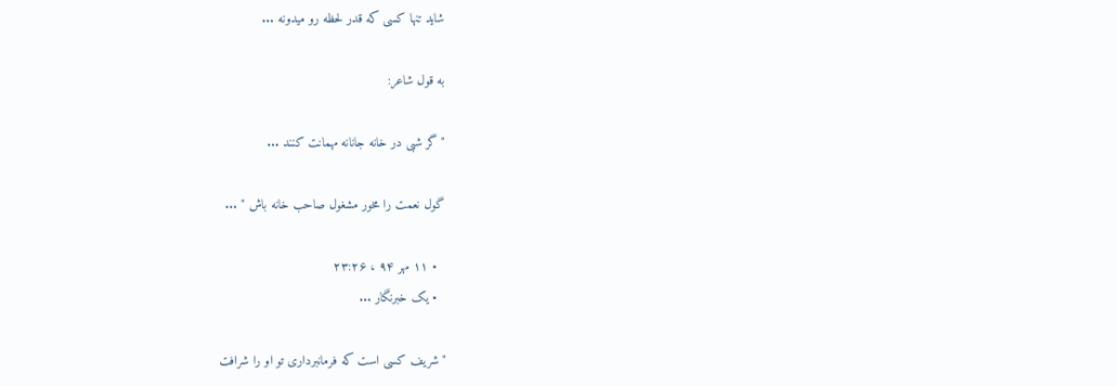شاید تنها کسی که قدر لحظه رو میدونه ...

به قول شاعر:

" گر شبی در خانه جانانه مهمانت کنند ...

گول نعمت را مخور مشغول صاحب خانه باش " ...

  • ۱۱ مهر ۹۴ ، ۲۳:۲۶
  • یک خبرنگار ...

"شریف کسی است که فرمانبرداری تو او را شرافت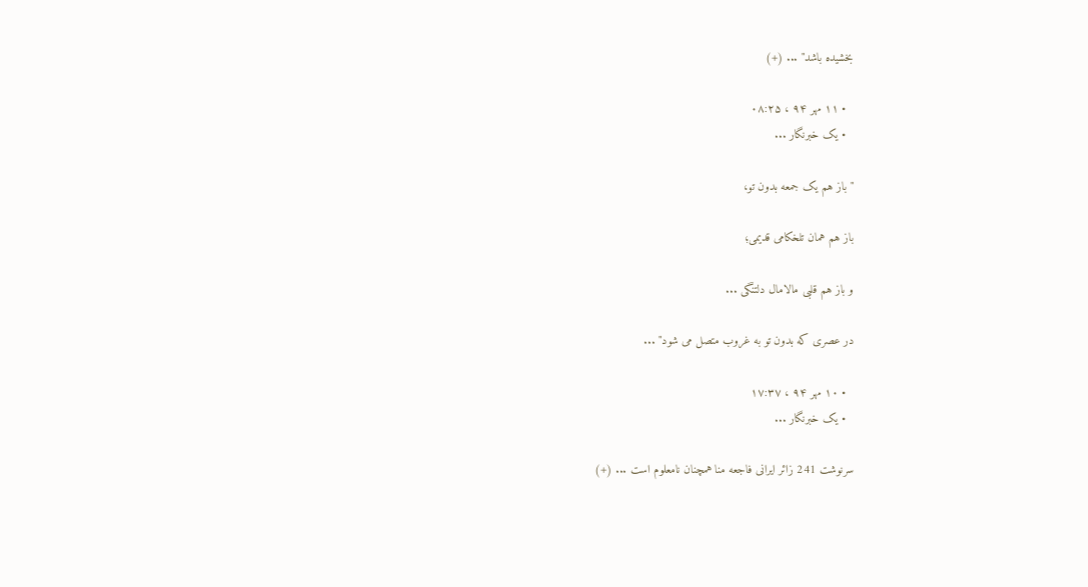بخشیده باشد" ... (+)

  • ۱۱ مهر ۹۴ ، ۰۸:۲۵
  • یک خبرنگار ...

"باز هم یک جمعه بدون تو،

باز هم همان تلخکامی قدیمی؛

و باز هم قلبی مالامال دلتنگی ...

در عصری که بدون تو به غروب متصل می شود" ...

  • ۱۰ مهر ۹۴ ، ۱۷:۳۷
  • یک خبرنگار ...

سرنوشت 241 زائر ایرانی فاجعه منا همچنان نامعلوم است ... (+)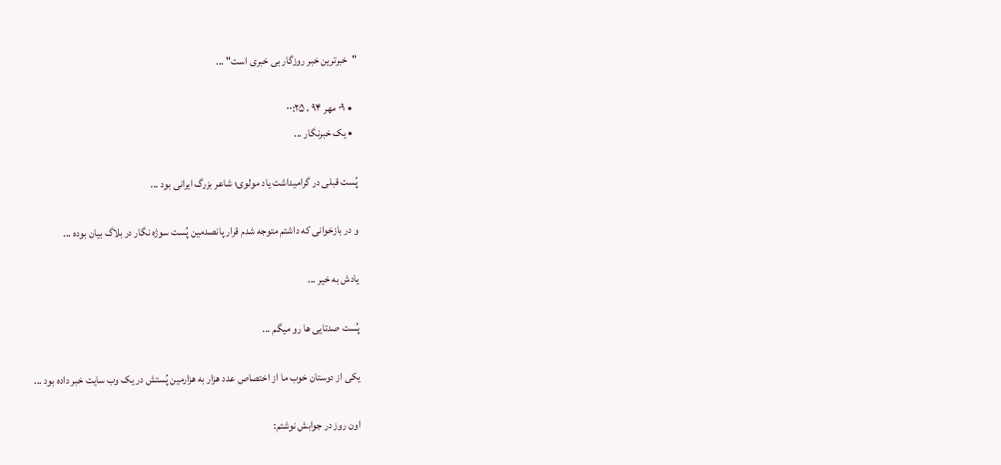"خبرترین خبر روزگار بی‌ خبری است" ...

  • ۰۹ مهر ۹۴ ، ۰۰:۲۵
  • یک خبرنگار ...

پُست قبلی در گرامیداشت یاد مولوی؛ شاعر بزرگ ایرانی بود ...

و در بازخوانی که داشتم متوجه شدم قرار پانصدمین پُست سوژه نگار در بلاگ بیان بوده ...

یادش به خیر ...

پُست صدتایی ها رو میگم ...

یکی از دوستان خوب ما از اختصاص عدد هزار به هزارمین پُستش در یک وب سایت خبر داده بود ...

اون روز در جوابش نوشتم: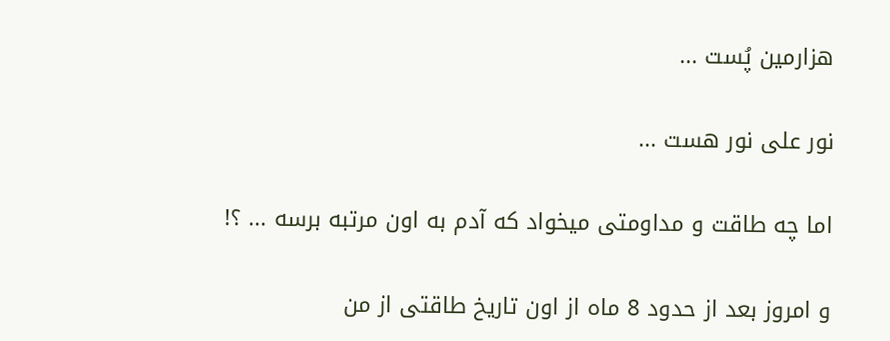هزارمین پُست ...

نور علی نور هست ...

اما چه طاقت و مداومتی میخواد که آدم به اون مرتبه برسه ... ؟!

و امروز بعد از حدود 8 ماه از اون تاریخ طاقتی از من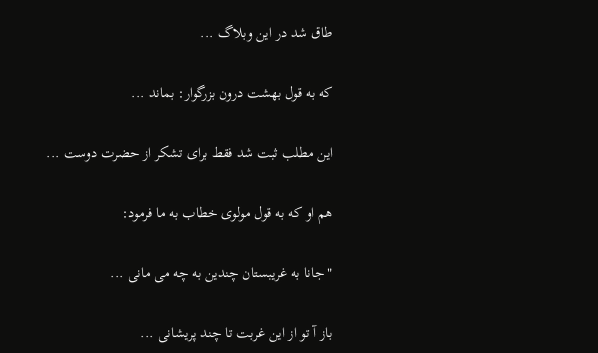طاق شد در این وبلاگ ...

که به قول بهشت درون بزرگوار: بماند ...

این مطلب ثبت شد فقط برای تشکر از حضرت دوست ...

هم او که به قول مولوی خطاب به ما فرمود:

"جانا به غریبستان چندین به چه می‌ مانی ...

باز آ تو از این غربت تا چند پریشانی ...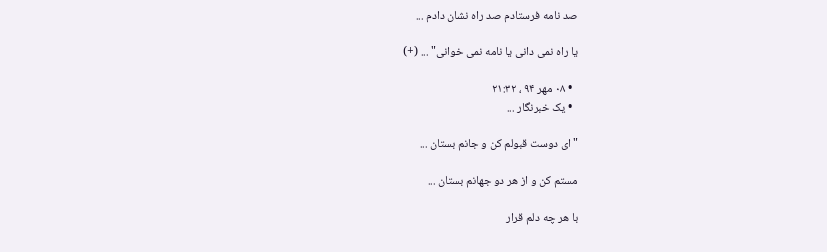صد نامه فرستادم صد راه نشان دادم ...

یا راه نمی ‌دانی یا نامه نمی ‌خوانی" ... (+)

  • ۰۸ مهر ۹۴ ، ۲۱:۳۲
  • یک خبرنگار ...

"ای دوست قبولم کن و جانم بستان ...

مستم کن و از هر دو جهانم بستان ...

با هر چه دلم قرار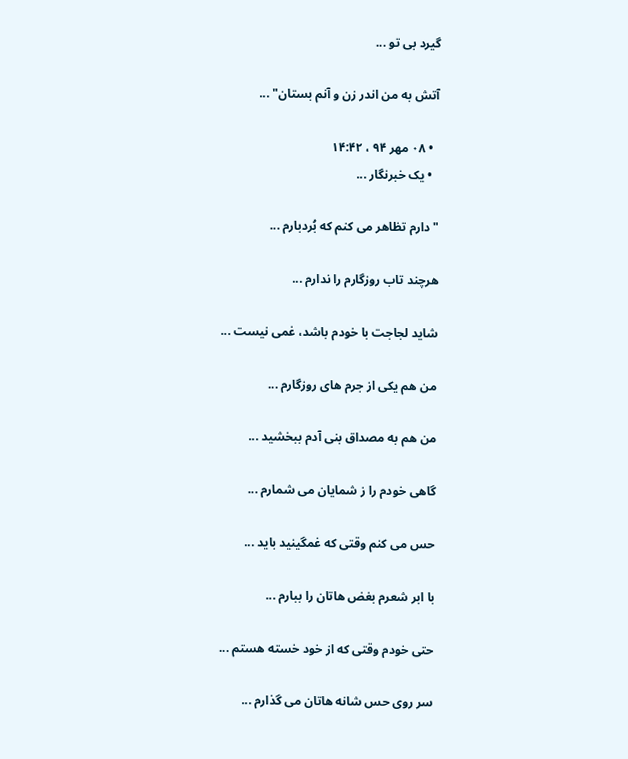گیرد بی تو ...

آتش به من اندر زن و آنم بستان" ...

  • ۰۸ مهر ۹۴ ، ۱۴:۴۲
  • یک خبرنگار ...

"دارم تظاهر می کنم که بُردبارم ...

هرچند تاب روزگارم را ندارم ...

شاید لجاجت با خودم باشد، غمی نیست ...

من هم یکی از جرم های روزگارم ...

من هم به مصداق بنی آدم ببخشید ...

گاهی خودم را ز شمایان می شمارم ...

حس می کنم وقتی که غمگینید باید ...

با ابر شعرم بغض هاتان را ببارم ...

حتی خودم وقتی که از خود خسته هستم ...

سر روی حس شانه هاتان می گذارم ...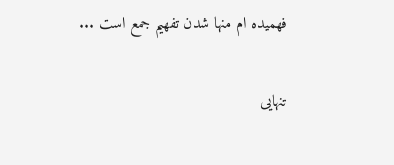فهمیده ام منها شدن تفهیم جمع است ...

تنهایی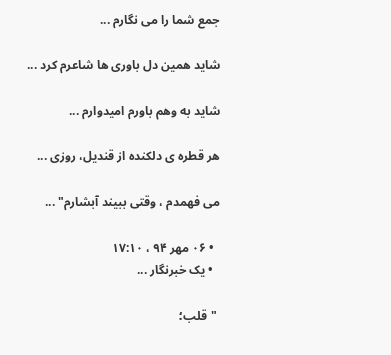جمع شما را می نگارم ...

شاید همین دل باوری ها شاعرم کرد ...

شاید به وهم باورم امیدوارم ...

هر قطره ی دلکنده از قندیل، روزی ...

می فهمدم ، وقتی ببیند آبشارم" ...

  • ۰۶ مهر ۹۴ ، ۱۷:۱۰
  • یک خبرنگار ...

 "قلب؛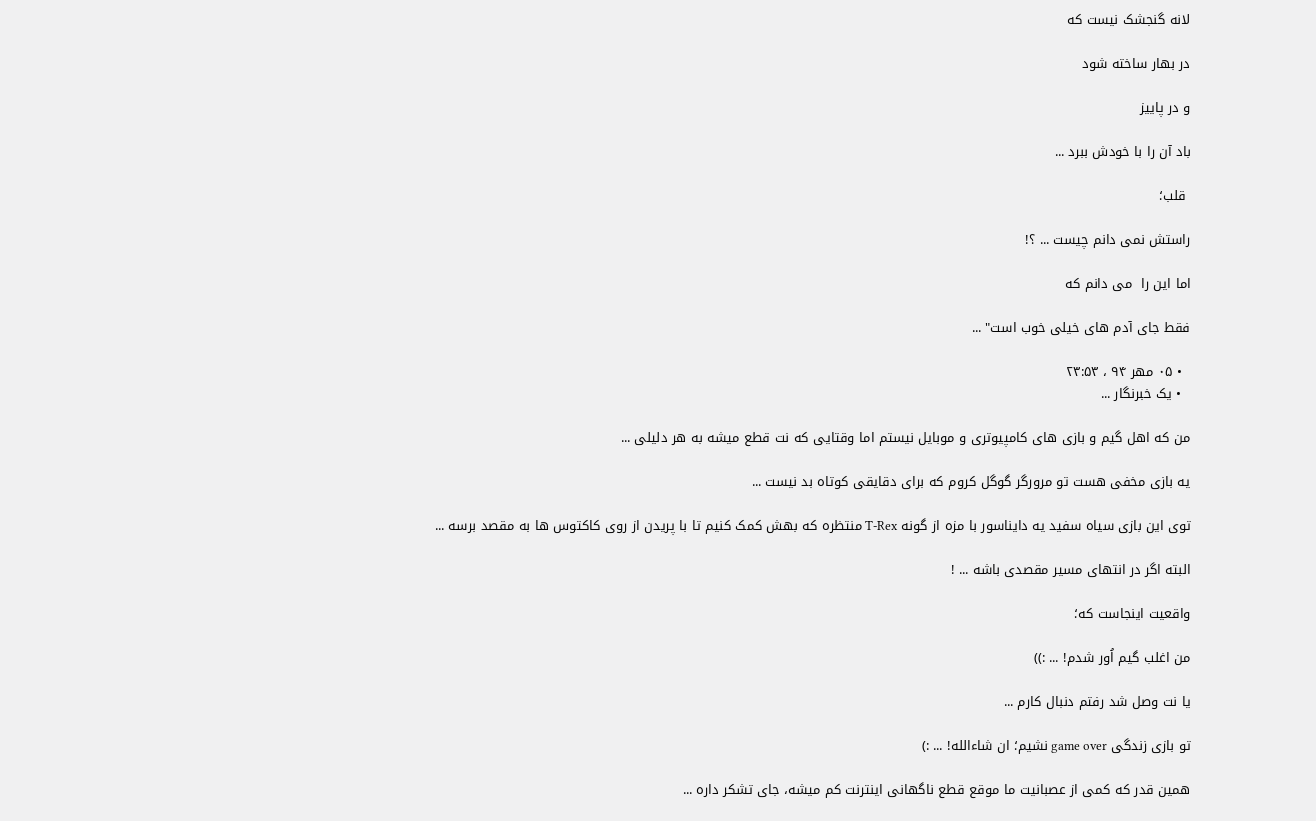لانه گنجشک نیست که

در بهار ساخته شود

و در پاییز

باد آن را با خودش ببرد ...

 قلب؛

راستش نمی دانم چیست ... ؟!

اما این را  می دانم که

فقط جای آدم های خیلی خوب است" ...

  • ۰۵ مهر ۹۴ ، ۲۳:۵۳
  • یک خبرنگار ...

من که اهل گیم و بازی های کامپیوتری و موبایل نیستم اما وقتایی که نت قطع میشه به هر دلیلی ...

یه بازی مخفی هست تو مرورگر گوگل کروم که برای دقایقی کوتاه بد نیست ...

توی این بازی سیاه سفید یه دایناسور با مزه از گونه T-Rex منتظره که بهش کمک کنیم تا با پریدن از روی کاکتوس‌ ها به مقصد برسه ...

البته اگر در انتهای مسیر مقصدی باشه ... !

واقعیت اینجاست که؛

من اغلب گیم اُور شدم! ... :))

یا نت وصل شد رفتم دنبال کارم ...

تو بازی زندگی game over نشیم؛ ان شاءالله! ... :)

همین قدر که کمی از عصبانیت ما موقع قطع ناگهانی اینترنت کم میشه، جای تشکر داره ...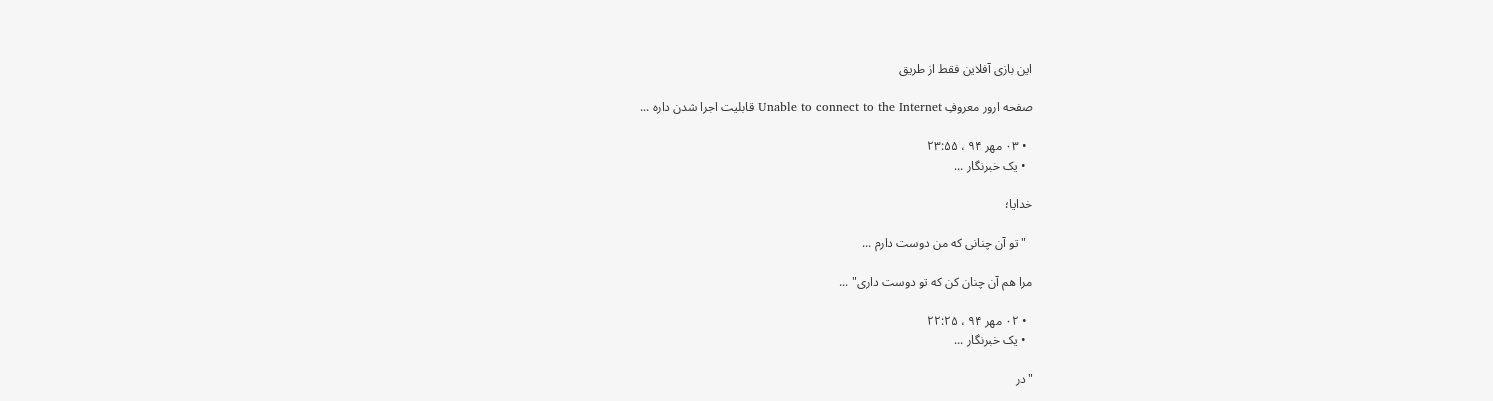این بازی آفلاین فقط از طریق

صفحه ارور معروفِ Unable to connect to the Internet قابلیت اجرا شدن داره ...

  • ۰۳ مهر ۹۴ ، ۲۳:۵۵
  • یک خبرنگار ...

خدایا؛

  "تو آن چنانى که من دوست دارم ...

مرا هم آن چنان کن که تو دوست دارى" ...

  • ۰۲ مهر ۹۴ ، ۲۲:۲۵
  • یک خبرنگار ...

"در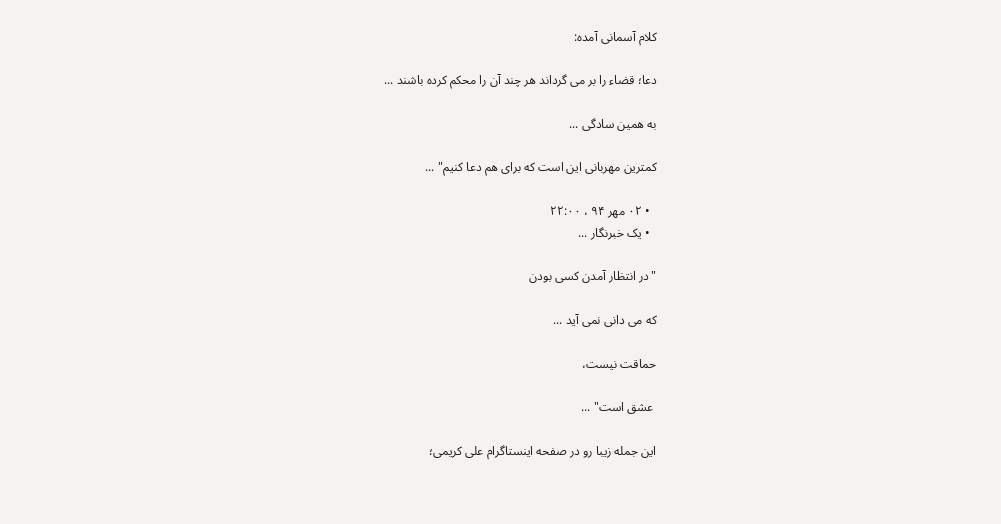کلام آسمانی آمده:

دعا؛ قضاء را بر می گرداند هر چند آن را محکم کرده باشند ...

به همین سادگی ...

کمترین مهربانی این است که برای هم دعا کنیم" ...

  • ۰۲ مهر ۹۴ ، ۲۲:۰۰
  • یک خبرنگار ...

"در انتظار آمدن کسی بودن

که می‌ دانی نمی ‌آید ...

حماقت نیست،

 عشق است" ...

این جمله زیبا رو در صفحه اینستاگرام علی کریمی؛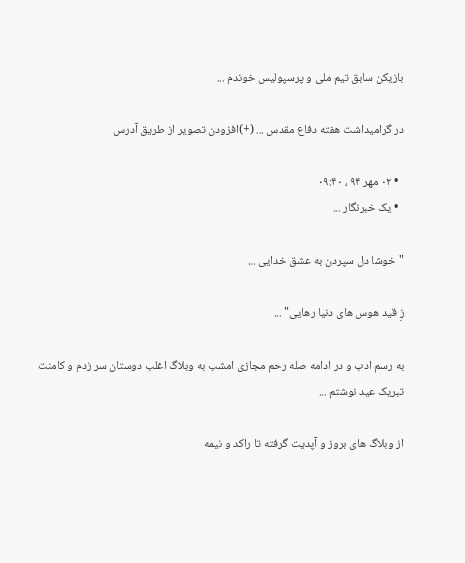بازیکن سابق تیم ملی و پرسپولیس خوندم ...

در گرامیداشت هفته دفاع مقدس ... (+)افزودن تصویر از طریق آدرس

  • ۰۲ مهر ۹۴ ، ۰۹:۴۰
  • یک خبرنگار ...

"خوشا دل سپردن به عشق خدایی ...

زِ قید هوس های دنیا رهایی" ...

به رسم ادب و در ادامه صله رحم مجازی امشب به وبلاگ اغلب دوستان سر زدم و کامنت تبریک عید نوشتم ...

از وبلاگ های بروز و آپدیت گرفته تا راکد و نیمه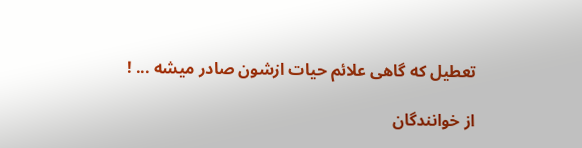تعطیل که گاهی علائم حیات ازشون صادر میشه ... !

از خوانندگان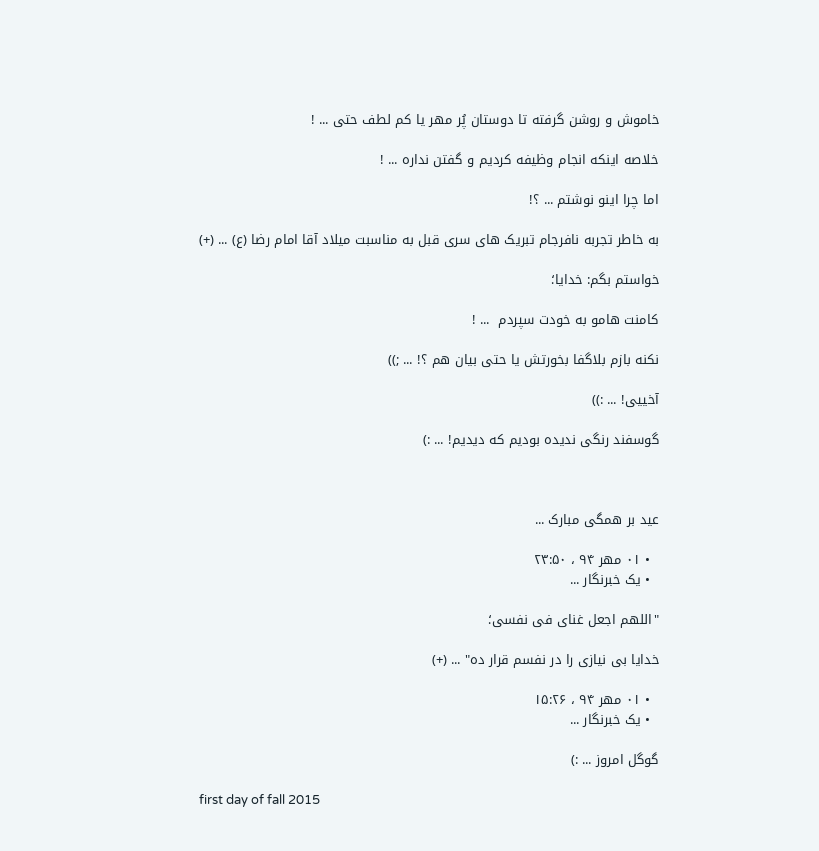خاموش و روشن گرفته تا دوستان پُر مهر یا کم لطف حتی ... !

خلاصه اینکه انجام وظیفه کردیم و گفتن نداره ... !

اما چرا اینو نوشتم ... ؟!

به خاطر تجربه نافرجام تبریک های سری قبل به مناسبت میلاد آقا امام رضا (ع) ... (+)

خواستم بگم: خدایا؛

کامنت هامو به خودت سپردم  ... !

نکنه بازم بلاگفا بخورتش یا حتی بیان هم ؟! ... ;))

آخییی! ... :))

گوسفند رنگی ندیده بودیم که دیدیم! ... :)



عید بر همگی مبارک ...

  • ۰۱ مهر ۹۴ ، ۲۳:۵۰
  • یک خبرنگار ...

"اللهم اجعل غنای فی نفسی؛

خدایا بی نیازی را در نفسم قرار ده" ... (+)

  • ۰۱ مهر ۹۴ ، ۱۵:۲۶
  • یک خبرنگار ...

گوگل امروز ... :)

first day of fall 2015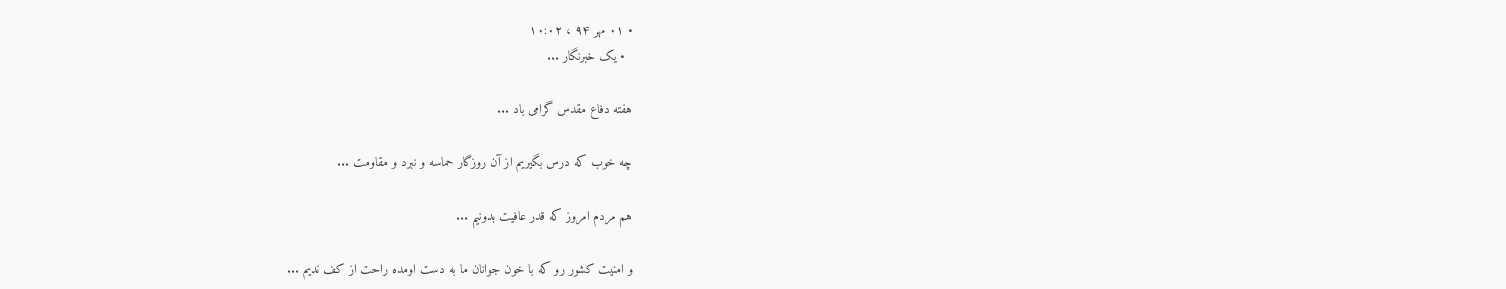• ۰۱ مهر ۹۴ ، ۱۰:۰۲
  • یک خبرنگار ...

هفته دفاع مقدس گرامی باد ...

چه خوب که درس بگیریم از آن روزگار حماسه و نبرد و مقاومت ...

هم مردم امروز که قدر عافیت بدونیم ...

و امنیت کشور رو که با خون جوانان ما به دست اومده راحت از کف ندیم ...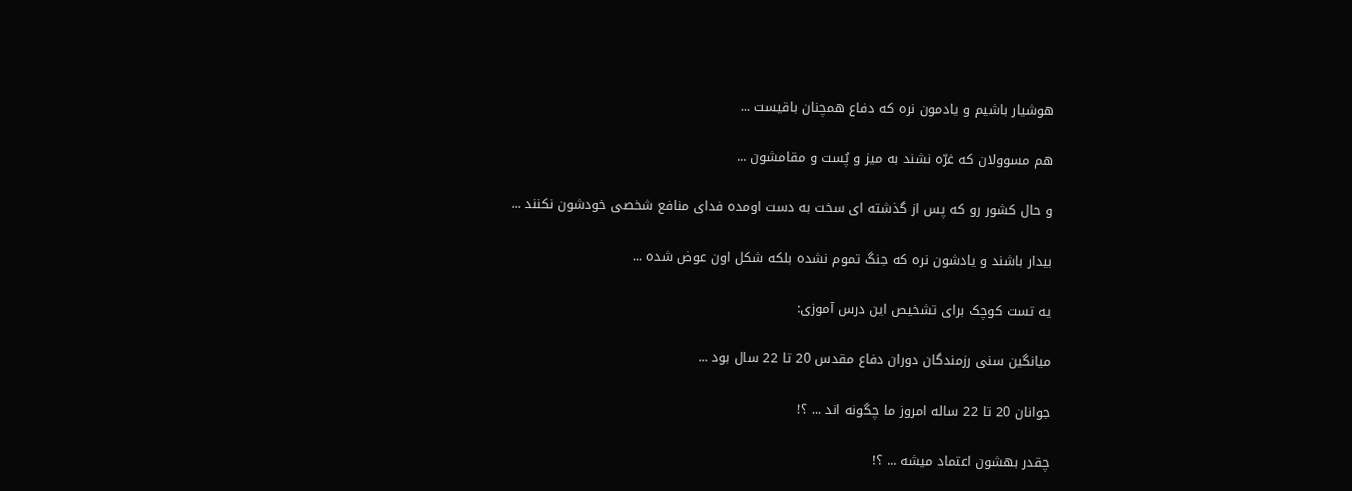هوشیار باشیم و یادمون نره که دفاع همچنان باقیست ...

هم مسوولان که غرّه نشند به میز و پُست و مقامشون ...

و حال کشور رو که پس از گذشته ای سخت به دست اومده فدای منافع شخصی خودشون نکنند ...

بیدار باشند و یادشون نره که جنگ تموم نشده بلکه شکل اون عوض شده ...

یه تست کوچک برای تشخیص این درس آموزی:

میانگین سنی رزمندگان دوران دفاع مقدس 20 تا 22 سال بود ...

جوانان 20 تا 22 ساله امروز ما چگونه اند ... ؟!

چقدر بهشون اعتماد میشه ... ؟!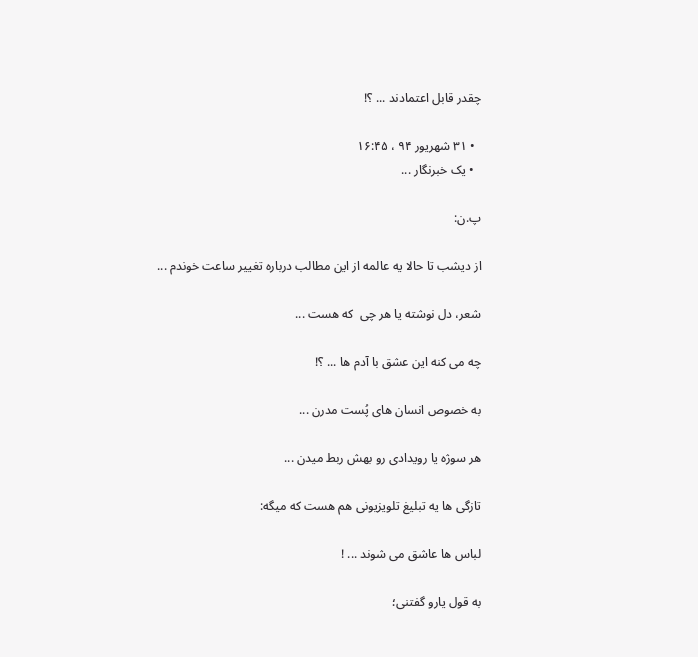چقدر قابل اعتمادند ... ؟!

  • ۳۱ شهریور ۹۴ ، ۱۶:۴۵
  • یک خبرنگار ...

پ.ن:

از دیشب تا حالا یه عالمه از این مطالب درباره تغییر ساعت خوندم ...

شعر، دل نوشته یا هر چی  که هست ...

چه می کنه این عشق با آدم ها ... ؟!

به خصوص انسان های پُست مدرن ...

هر سوژه یا رویدادی رو بهش ربط میدن ...

تازگی ها یه تبلیغ تلویزیونی هم هست که میگه:

لباس‌ ها عاشق می‌ شوند ... !

به قول یارو گفتنی؛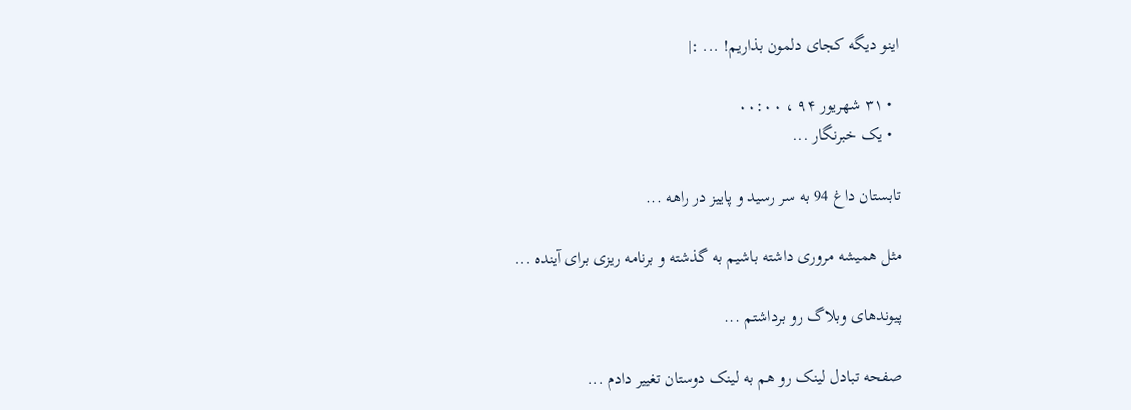اینو دیگه کجای دلمون بذاریم! ... :|

  • ۳۱ شهریور ۹۴ ، ۰۰:۰۰
  • یک خبرنگار ...

تابستان داغ 94 به سر رسید و پاییز در راهه ...

مثل همیشه مروری داشته باشیم به گذشته و برنامه ریزی برای آینده ...

پیوندهای وبلاگ رو برداشتم ...

صفحه تبادل لینک رو هم به لینک دوستان تغییر دادم ...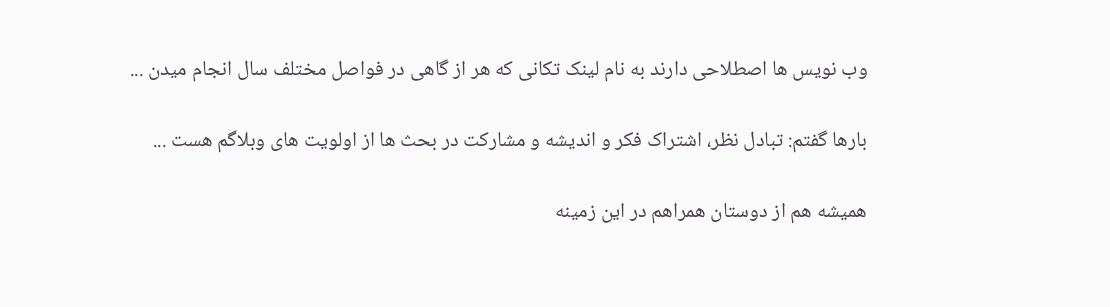وب نویس ها اصطلاحی دارند به نام لینک تکانی که هر از گاهی در فواصل مختلف سال انجام میدن ...

بارها گفتم: تبادل نظر، اشتراک فکر و اندیشه و مشارکت در بحث ها از اولویت های وبلاگم هست ...

همیشه هم از دوستان همراهم در این زمینه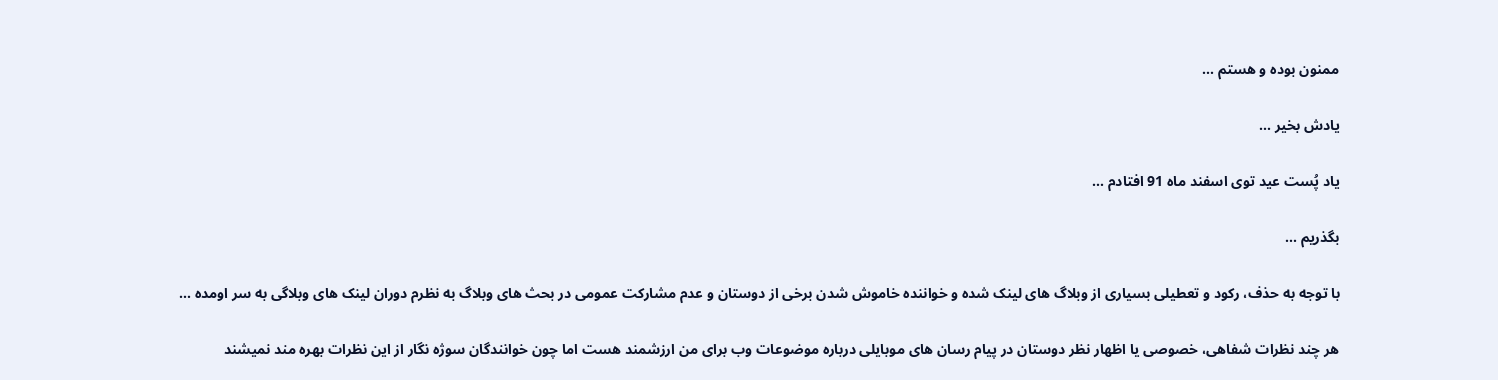ممنون بوده و هستم ...

یادش بخیر ...

یاد پُست عید توی اسفند ماه 91 افتادم ...

بگذریم ...

با توجه به حذف، رکود و تعطیلی بسیاری از وبلاگ های لینک شده و خواننده خاموش شدن برخی از دوستان و عدم مشارکت عمومی در بحث های وبلاگ به نظرم دوران لینک های وبلاگی به سر اومده ...

هر چند نظرات شفاهی، خصوصی یا اظهار نظر دوستان در پیام رسان های موبایلی درباره موضوعات وب برای من ارزشمند هست اما چون خوانندگان سوژه نگار از این نظرات بهره مند نمیشند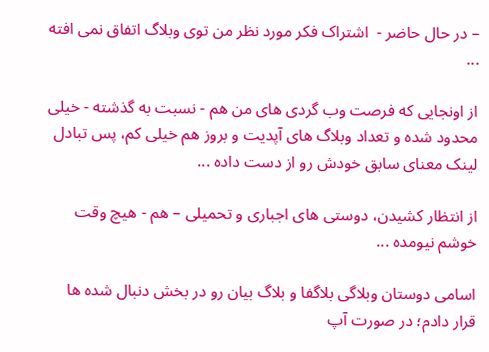– در حال حاضر -  اشتراک فکر مورد نظر من توی وبلاگ اتفاق نمی افته ...

از اونجایی که فرصت وب گردی های من هم - نسبت به گذشته - خیلی محدود شده و تعداد وبلاگ های آپدیت و بروز هم خیلی کم، پس تبادل لینک معنای سابق خودش رو از دست داده ...

از انتظار کشیدن، دوستی های اجباری و تحمیلی – هم - هیچ وقت خوشم نیومده ...

اسامی دوستان وبلاگی بلاگفا و بلاگ بیان رو در بخش دنبال شده ها قرار دادم؛ در صورت آپ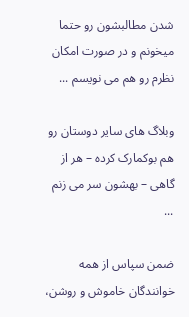شدن مطالبشون رو حتما میخونم و در صورت امکان نظرم رو هم می نویسم ...

وبلاگ های سایر دوستان رو هم بوکمارک کرده – هر از گاهی – بهشون سر می زنم ...

ضمن سپاس از همه خوانندگان خاموش و روشن،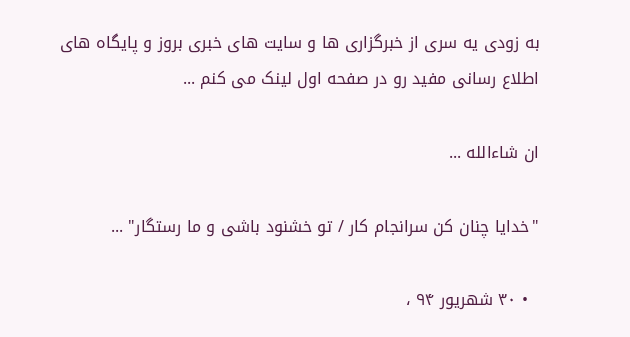به زودی یه سری از خبرگزاری ها و سایت های خبری بروز و پایگاه های اطلاع رسانی مفید رو در صفحه اول لینک می کنم ...

ان شاءالله ...

"خدایا چنان کن سرانجام کار / تو خشنود باشی و ما رستگار" ...

  • ۳۰ شهریور ۹۴ ،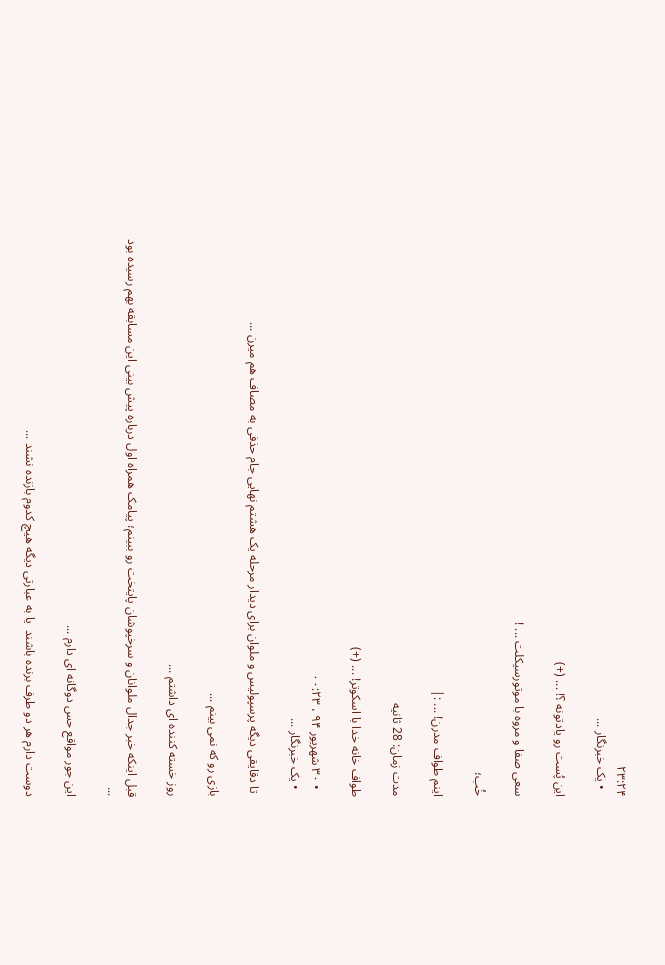۲۳:۲۴
  • یک خبرنگار ...

این پُست رو یادتونه ؟! ... (+)

سعی صفا و مروه با موتورسیکلت ... !

خُب؛

اینم طواف مدرن! ... :|

مدت زمان: 28 ثانیه

طواف خانه خدا با اسکوتر! ... (+)

  • ۳۰ شهریور ۹۴ ، ۰۰:۲۳
  • یک خبرنگار ...

 تا دقایقی دیگه پرسپولیس و ملوان برای دیدار مرحله یک هشتم نهایی جام حذفی به مصاف هم میرن ...

بازی رو که نمی بینم ...

روز خسته کننده ای داشتم ...

قبل اینکه خبر جدال ملوانان و سرخپوشان پایتخت رو ببینم؛ پیامک همراه اول درباره پیش بینی این مسابقه بهم رسیده بود ...

این جور مواقع حس دوگانه ای دارم ...

دوست دارم هر دو طرف برنده باشند  یا به عبارتی دیگه هیچ کدوم بازنده نشند ...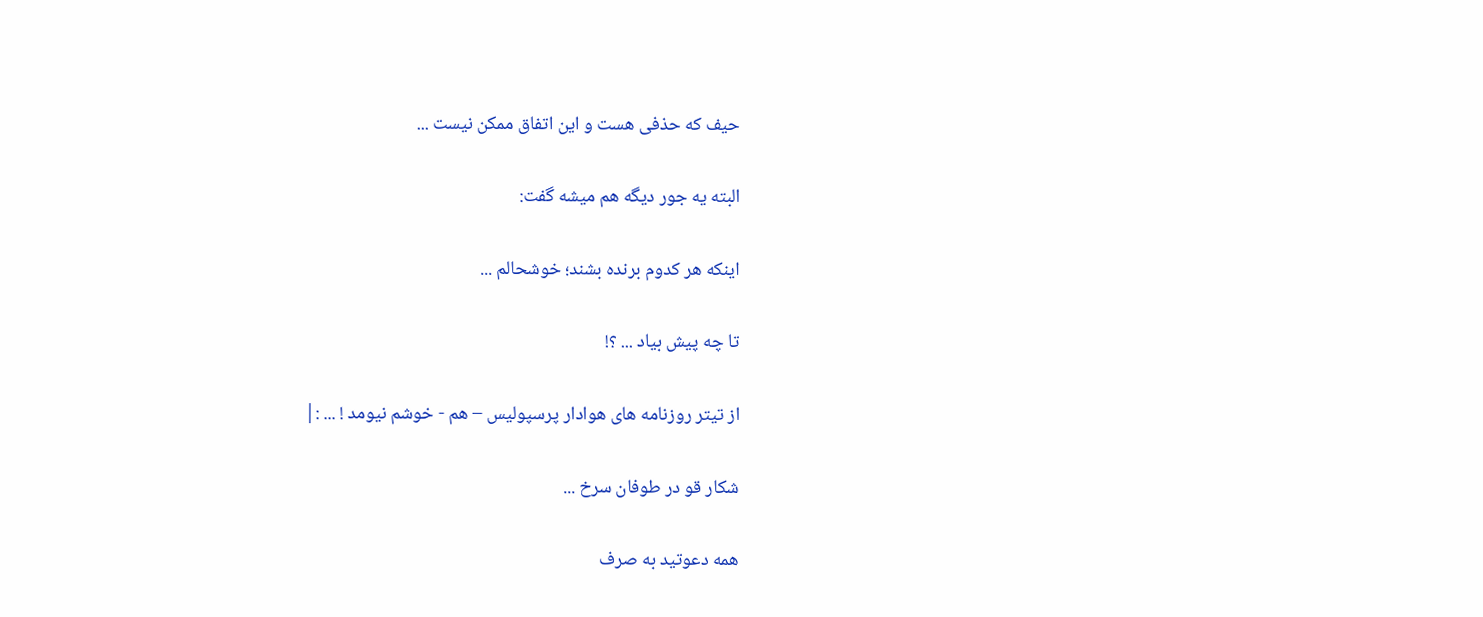حیف که حذفی هست و این اتفاق ممکن نیست ...

البته یه جور دیگه هم میشه گفت:

اینکه هر کدوم برنده بشند؛ خوشحالم ...

تا چه پیش بیاد ... ؟!

از تیتر روزنامه های هوادار پرسپولیس – هم - خوشم نیومد ! ... :|

شکار قو در طوفان سرخ ...

همه دعوتید به صرف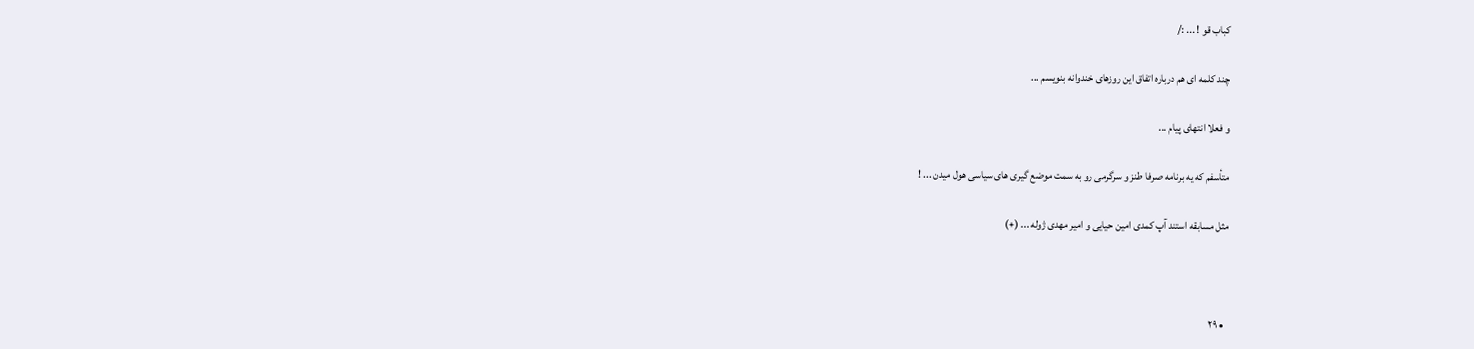کباب قو ! ... :/

چند کلمه ای هم درباره اتفاق این روزهای خندوانه بنویسم ...

و فعلا انتهای پیام ...

متأسفم که یه برنامه صرفا طنز و سرگرمی رو به سمت موضع گیری های سیاسی هول میدن ... !

مثل مسابقه استند آپ کمدی امین حیایی و امیر مهدی ژوله ... (+)



  • ۲۹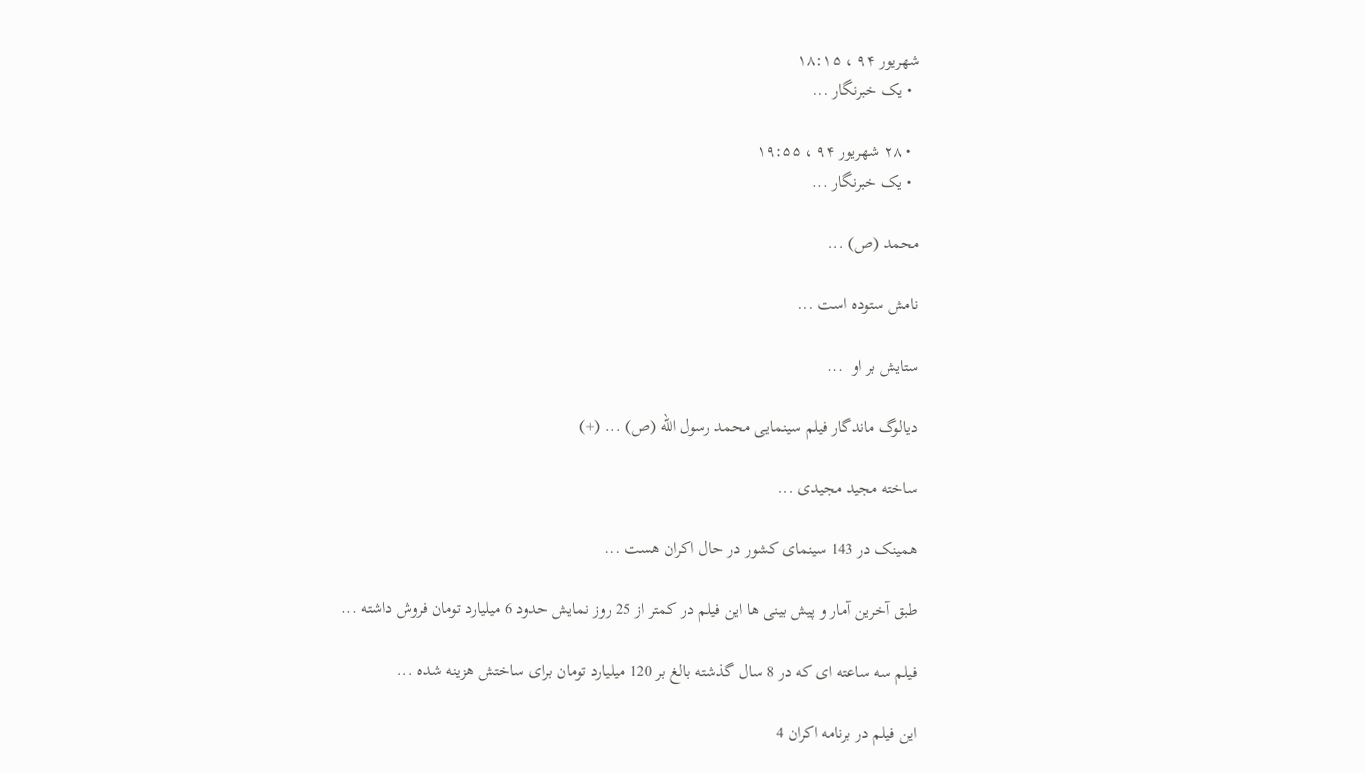شهریور ۹۴ ، ۱۸:۱۵
  • یک خبرنگار ...

  • ۲۸ شهریور ۹۴ ، ۱۹:۵۵
  • یک خبرنگار ...

محمد (ص) ...

نامش ستوده است ...

ستایش بر او  ‌...

دیالوگ ماندگار فیلم سینمایی محمد رسول الله (ص) ... (+)

ساخته مجید مجیدی ...

همینک در 143 سینمای کشور در حال اکران هست ...

طبق آخرین آمار و پیش بینی ها این فیلم در کمتر از 25 روز نمایش حدود 6 میلیارد تومان فروش داشته ...

فیلم سه ساعته ای که در 8 سال گذشته بالغ بر 120 میلیارد تومان برای ساختش هزینه شده ...

این فیلم در برنامه اکران 4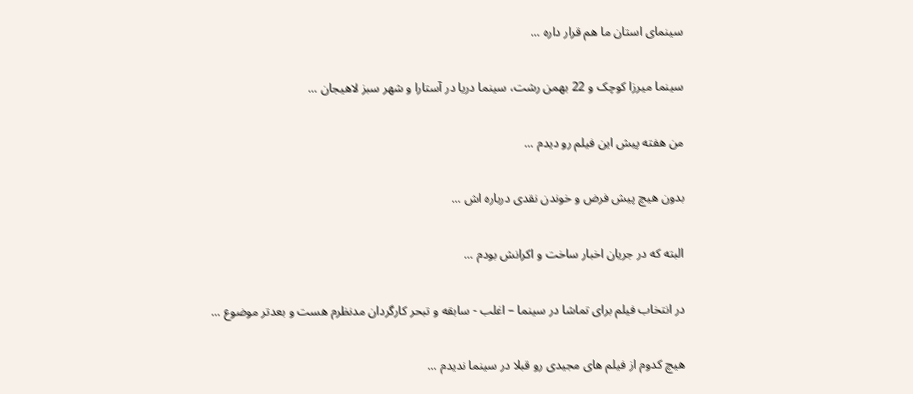سینمای استان ما هم قرار داره ...

سینما میرزا کوچک و 22 بهمن رشت، سینما دریا در آستارا و شهر سبز لاهیجان ...

من هفته پیش این فیلم رو دیدم ...

بدون هیچ پیش فرض و خوندن نقدی درباره اش ...

البته که در جریان اخبار ساخت و اکرانش بودم ...

در انتخاب فیلم برای تماشا در سینما – اغلب - سابقه و تبحر کارگردان مدنظرم هست و بعدتر موضوع ...

هیچ کدوم از فیلم های مجیدی رو قبلا در سینما ندیدم ...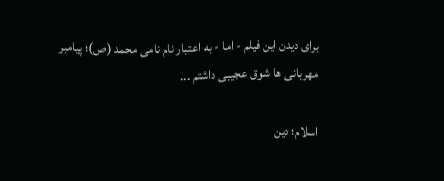برای دیدن این فیلم - اما - به اعتبار نام نامی محمد (ص)؛ پیامبر مهربانی‌ ها شوق عجیبی داشتم ...

اسلام؛ دین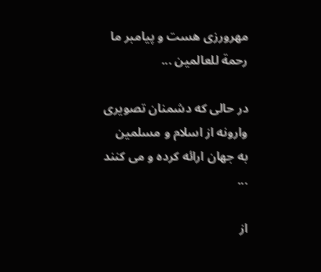مهرورزی هست و پیامبر ما رحمة للعالمین ...

در حالی که دشمنان تصویری وارونه از اسلام و مسلمین به جهان ارائه کرده و می کنند ...

از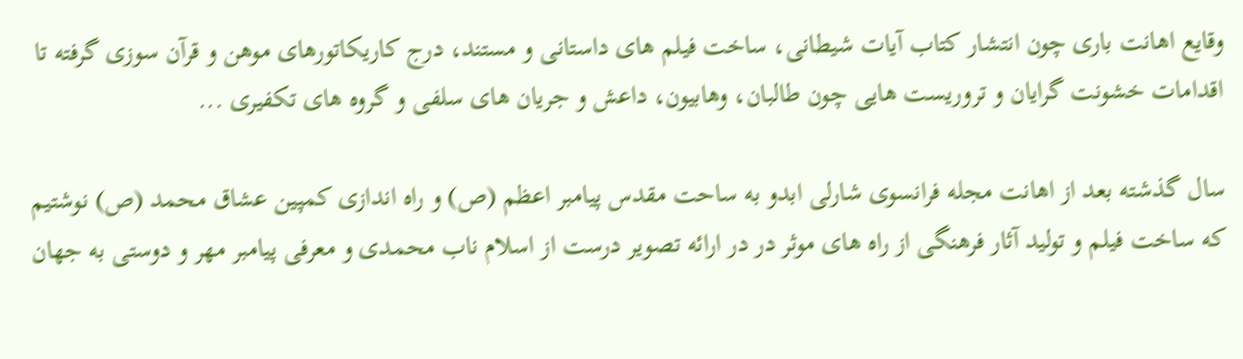وقایع اهانت باری چون انتشار کتاب آیات شیطانی، ساخت فیلم‌ های داستانی و مستند، درج کاریکاتورهای موهن و قرآن ‌سوزی گرفته تا اقدامات خشونت گرایان و تروریست هایی چون طالبان، وهابیون، داعش و جریان های سلفی و گروه های تکفیری ...

سال گذشته بعد از اهانت‌ مجله فرانسوی شارلی ابدو به ساحت مقدس پیامبر اعظم (ص) و راه اندازی کمپین عشاق محمد (ص) نوشتیم که ساخت فیلم و تولید آثار فرهنگی از راه های موثر در در ارائه تصویر درست از اسلام ناب محمدی و معرفی پیامبر مهر و دوستی به جهان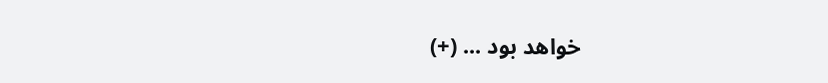خواهد بود ... (+)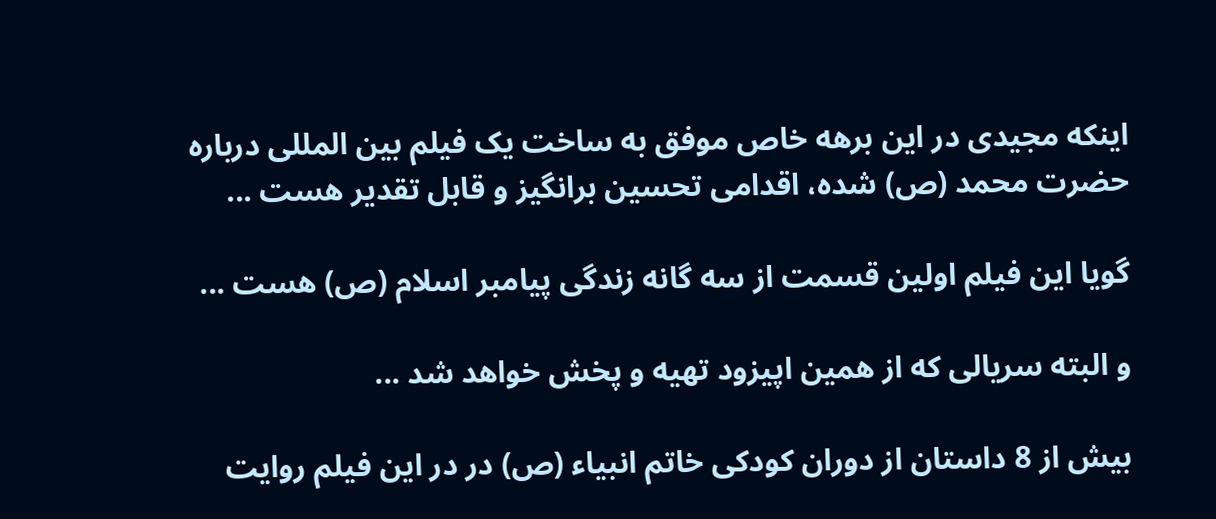اینکه مجیدی در این برهه خاص موفق به ساخت یک فیلم بین المللی درباره حضرت محمد (ص) شده، اقدامی تحسین برانگیز و قابل تقدیر هست ...

گویا این فیلم اولین قسمت از سه گانه زندگی پیامبر اسلام (ص) هست ...

و البته سریالی که از همین اپیزود تهیه و پخش خواهد شد ...

بیش از 8 داستان از دوران کودکی خاتم انبیاء (ص) در در این فیلم روایت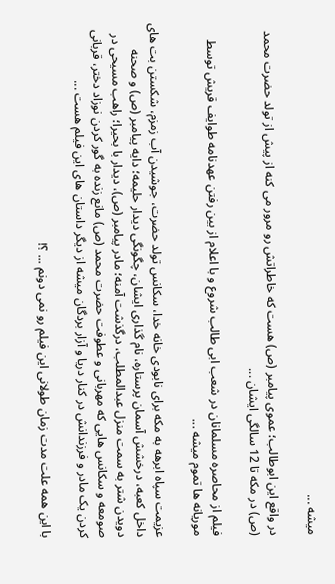میشه ...

در واقع این ابوطالب؛ عموی پیامبر (ص) هست که خاطراتش رو مرور می کنه از پیش از تولد حضرت محمد (ص) در مکه تا 12 سالگی ایشان ...

فیلم از محاصره‌ مسلمانان در شعب ابی ‌طالب شروع و با اعلام از بین رفتن عهدنامه طوایف قریش توسط موریانه ها تموم میشه ...

عزیمت سپاه ابرهه به مکه برای نابودی خانه خدا، سکانس تولد حضرت، جوشیدن آب زمزم، شکستن ‌بت ‌های داخل کعبه، درخشش آسمان پرستاره، نام گذاری ایشان، چگونگی دیدار حلیمه؛ دایه پیامبر (ص) و صحنه‌ دویدن شتر به سمت منزل عبدالمطلب، درگذشت آمنه؛ مادر پیامبر (ص)، دیدار با بحیرا؛ راهب مسیحی در صومعه و سکانس هایی که مهربانی و عطوفت حضرت محمد (ص) مانع زنده به گور کردن نوزاد دختر، قربانی کردن یک مادر و فرزندانش در کنار دریا و آزار بردگان میشه از دیگر داستان های این فیلم هست ...

با این همه علت مدت زمان طولانی این فیلم رو نمی دونم ... ؟!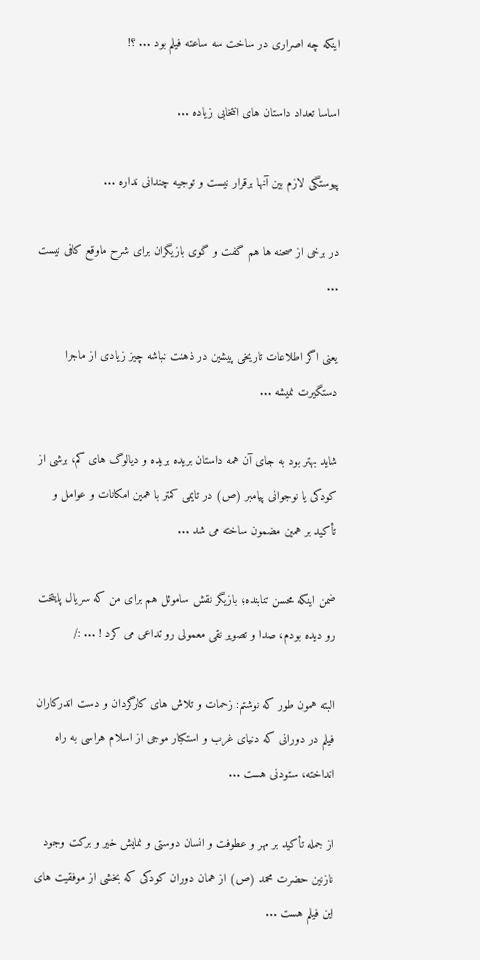اینکه چه اصراری در ساخت سه ساعته فیلم بود ... ؟!

اساسا تعداد داستان های انتخابی زیاده ...

پیوستگی لازم بین آنها برقرار نیست و توجیه چندانی نداره ...

در برخی از صحنه ها هم گفت و گوی بازیگران برای شرح ماوقع کافی نیست ...

یعنی اگر اطلاعات تاریخی پیشین در ذهنت نباشه چیز زیادی از ماجرا دستگیرت نمیشه ...

شاید بهتر بود به جای آن همه داستان بریده بریده و دیالوگ های کم، برشی از کودکی یا نوجوانی پیامبر (ص) در تایمی کمتر با همین امکانات و عوامل و تأکید بر همین مضمون ساخته می شد ...

ضمن اینکه محسن تنابنده؛ بازیگر نقش ساموئل هم برای من که سریال پایتخت رو دیده بودم، صدا و تصویر نقی معمولی رو تداعی می کرد ! ... :/

البته همون طور که نوشتم: زحمات و تلاش های کارگردان و دست اندرکاران فیلم در دورانی که دنیای غرب و استکبار موجی از اسلام هراسی به راه انداخته، ستودنی هست ...

از جمله تأکید بر مهر و عطوفت و انسان دوستی و نمایش خیر و برکت وجود نازنین حضرت محمد (ص) از همان دوران کودکی که بخشی از موفقیت های این فیلم هست ...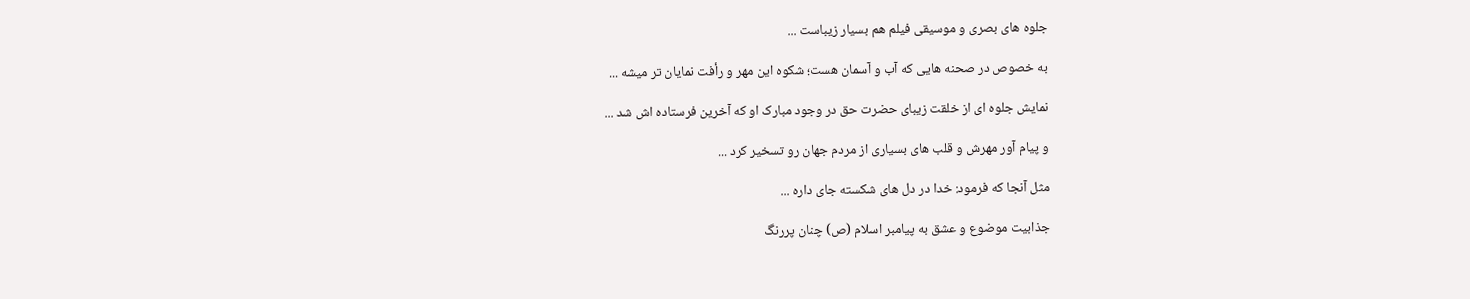جلوه های بصری و موسیقی فیلم هم بسیار زیباست ...

به خصوص در صحنه هایی که آب و آسمان هست؛ شکوه این مهر و رأفت نمایان تر میشه ...

نمایش جلوه ای از خلقت زیبای حضرت حق در وجود مبارک او که آخرین فرستاده اش شد ...

و پیام ‌آور مهرش و قلب های بسیاری از مردم جهان رو تسخیر کرد ...

مثل آنجا که فرمود: خدا در دل‌ های شکسته جای داره ...

جذابیت موضوع و عشق به پیامبر اسلام (ص) چنان پررنگ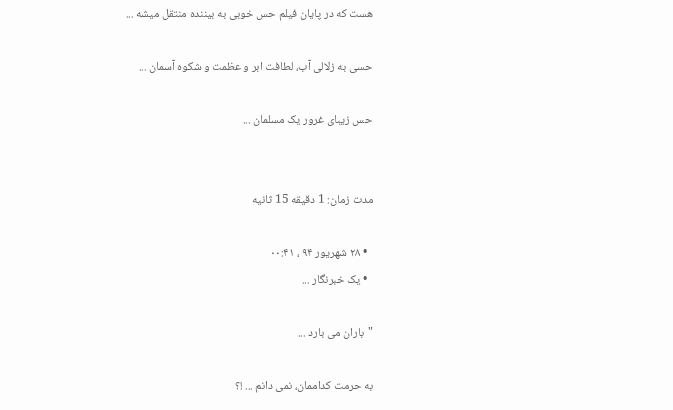هست که در پایان فیلم حس خوبی به بیننده منتقل میشه ...

حسی به زلالی آب، لطافت ابر و عظمت و شکوه آسمان ...

حس زیبای غرور یک مسلمان ...


مدت زمان: 1 دقیقه 15 ثانیه

  • ۲۸ شهریور ۹۴ ، ۰۰:۴۱
  • یک خبرنگار ...

"باران می بارد ...

به حرمت کداممان، نمی دانم ... !؟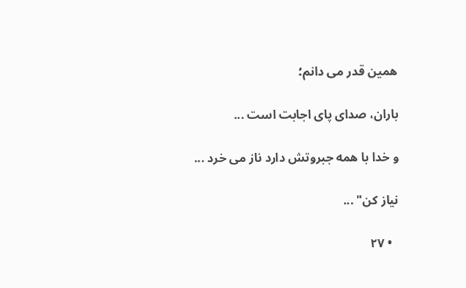همین قدر می دانم؛

باران، صدای پای اجابت است ...

و خدا با همه جبروتش دارد ناز می خرد ...

نیاز کن" ...

  • ۲۷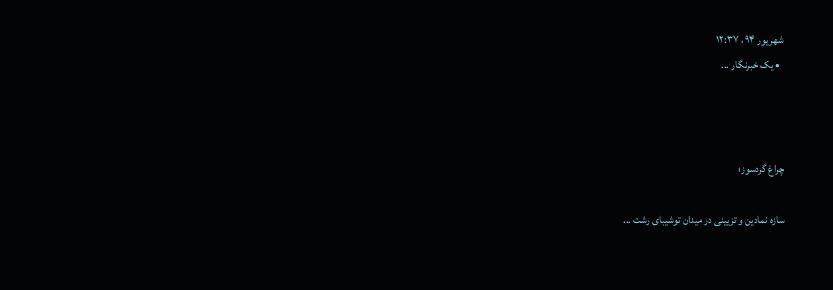شهریور ۹۴ ، ۱۲:۳۷
  • یک خبرنگار ...



چراغ گردسوز؛

سازه نمادین و تزیینی در میدان توشیبای رشت ...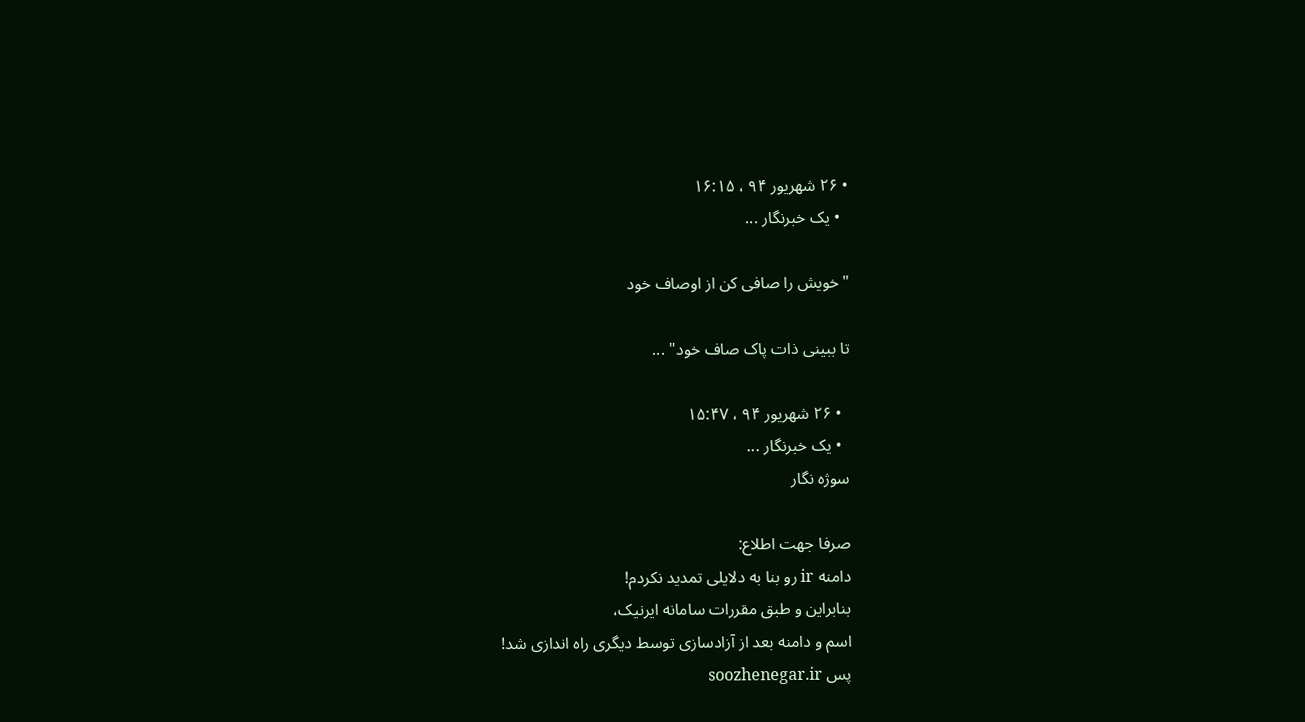• ۲۶ شهریور ۹۴ ، ۱۶:۱۵
  • یک خبرنگار ...

"خویش را صافی کن از اوصاف خود

تا ببینی ذات پاک صاف خود" ...

  • ۲۶ شهریور ۹۴ ، ۱۵:۴۷
  • یک خبرنگار ...
سوژه نگار

صرفا جهت اطلاع:
دامنه ir رو بنا به دلایلی تمدید نکردم!
بنابراین و طبق مقررات سامانه‌ ایرنیک،
اسم و دامنه بعد از آزادسازی توسط دیگری راه اندازی شد!
پس soozhenegar.ir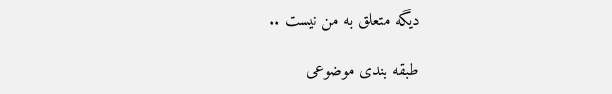دیگه متعلق به من نیست ..

طبقه بندی موضوعی